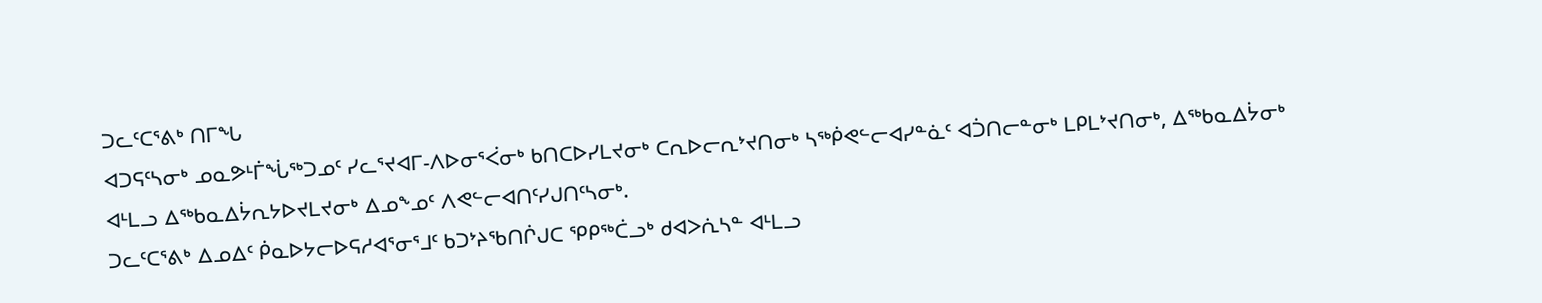ᑐᓚᑦᑕᕐᕕᒃ ᑎᒥᖓ
ᐊᑐᕋᑦᓴᓂᒃ ᓄᓇᕗᒻᒦᖔᖅᑐᓄᑦ ᓯᓚᕐᔪᐊᒥ-ᐱᐅᓂᕐᐹᓂᒃ ᑲᑎᑕᐅᓯᒪᔪᓂᒃ ᑕᕆᐅᓕᕆᔾᔪᑎᓂᒃ ᓴᖅᑮᕙᓪᓕᐊᓯᓐᓈᑦ ᐊᑑᑎᓕᓐᓂᒃ ᒪᑭᒪᔾᔪᑎᓂᒃ, ᐃᖅᑲᓇᐃᔮᓂᒃ ᐊᒻᒪᓗ ᐃᖅᑲᓇᐃᔮᕆᔭᐅᔪᒪᔪᓂᒃ ᐃᓄᖕᓄᑦ ᐱᕙᓪᓕᐊᑎᑦᓯᒍᑎᑦᓴᓂᒃ.
ᑐᓚᑦᑕᕐᕕᒃ ᐃᓄᐃᑦ ᑮᓇᐅᔭᓕᐅᕋᓱᐊᕐᓂᕐᒧᑦ ᑲᑐᔾᔨᖃᑎᒌᒍᑕ ᕿᑭᖅᑖᓗᒃ ᑯᐊᐳᕇᓴᓐ ᐊᒻᒪᓗ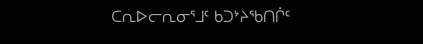ᑕᕆᐅᓕᕆᓂᕐᒧᑦ ᑲᑐᔾᔨᖃᑎᒌᑦ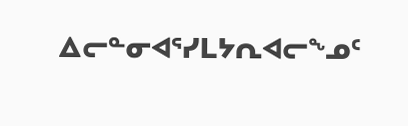ᐃᓕᓐᓂᐊᕐᓯᒪᔭᕆᐊᓕᖕᓄᑦ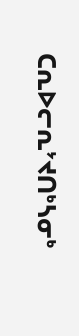ᑕᕆᐅᓕᕆᔾᔪᑎᒃᓴᓂᒃ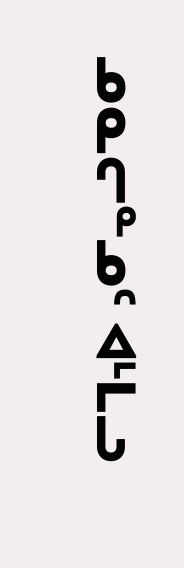ᓄᓇᓕᓐᓄᑦ ᐊᒻᒪᓗ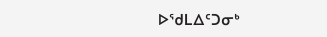ᐅᖁᒪᐃᑦᑐᓂᒃ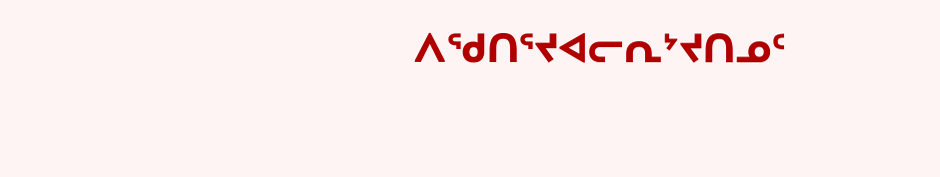ᐱᖁᑎᕐᔪᐊᓕᕆᔾᔪᑎᓄᑦ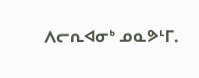ᐱᓕᕆᐊᓂᒃ ᓄᓇᕗᒻᒥ.